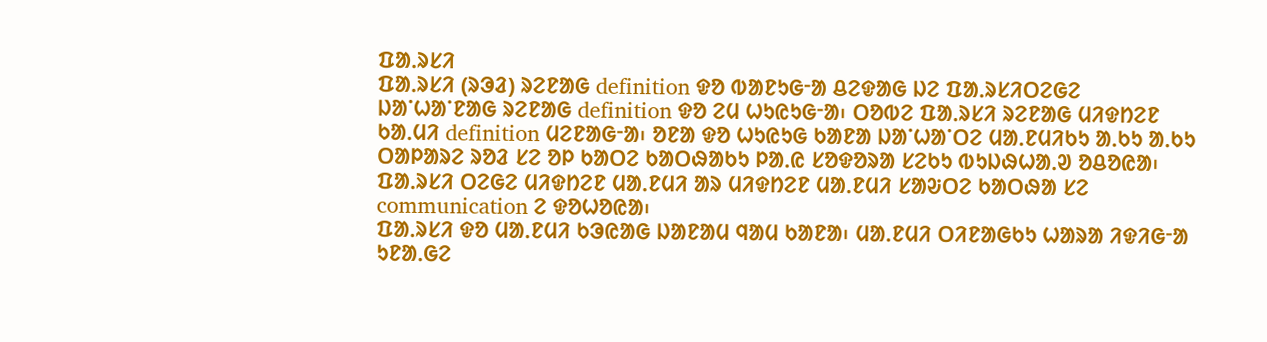ᱯᱟᱹᱨᱥᱤ
ᱯᱟᱹᱨᱥᱤ (ᱨᱳᱲ) ᱨᱮᱱᱟᱜ definition ᱫᱚ ᱵᱟᱱᱩᱜᱼᱟ ᱪᱮᱫᱟᱜ ᱡᱮ ᱯᱟᱹᱨᱥᱤᱛᱮᱜᱮ ᱡᱟᱸᱦᱟᱸᱱᱟᱜ ᱨᱮᱱᱟᱜ definition ᱫᱚ ᱮᱢ ᱦᱩᱭᱩᱜᱼᱟ᱾ ᱛᱚᱵᱮ ᱯᱟᱹᱨᱥᱤ ᱨᱮᱱᱟᱜ ᱢᱤᱫᱴᱮᱱ ᱠᱟᱹᱢᱤ definition ᱢᱮᱱᱟᱜᱼᱟ᱾ ᱚᱱᱟ ᱫᱚ ᱦᱩᱭᱩᱜ ᱠᱟᱱᱟ ᱡᱟᱸᱦᱟᱸᱛᱮ ᱢᱟᱹᱱᱢᱤᱠᱩ ᱟᱹᱠᱩ ᱟᱹᱠᱩ ᱛᱟᱞᱟᱨᱮ ᱨᱚᱲ ᱥᱮ ᱚᱞ ᱠᱟᱛᱮ ᱠᱟᱛᱷᱟᱠᱩ ᱞᱟᱹᱭ ᱥᱚᱫᱚᱨᱟ ᱥᱮᱠᱩ ᱵᱩᱡᱷᱦᱟᱹᱣ ᱚᱪᱚᱭᱟ᱾ ᱯᱟᱹᱨᱥᱤ ᱛᱮᱜᱮ ᱢᱤᱫᱴᱮᱱ ᱢᱟᱹᱱᱢᱤ ᱟᱨ ᱢᱤᱫᱴᱮᱱ ᱢᱟᱹᱱᱢᱤ ᱥᱟᱶᱛᱮ ᱠᱟᱛᱷᱟ ᱥᱮ communication ᱮ ᱫᱚᱦᱚᱭᱟ᱾
ᱯᱟᱹᱨᱥᱤ ᱫᱚ ᱢᱟᱹᱱᱢᱤ ᱠᱳᱭᱟᱜ ᱡᱟᱱᱟᱢ ᱧᱟᱢ ᱠᱟᱱᱟ᱾ ᱢᱟᱹᱱᱢᱤ ᱛᱤᱱᱟᱜᱠᱩ ᱦᱟᱨᱟ ᱤᱫᱤᱜᱼᱟ ᱩᱱᱟᱹᱜᱮ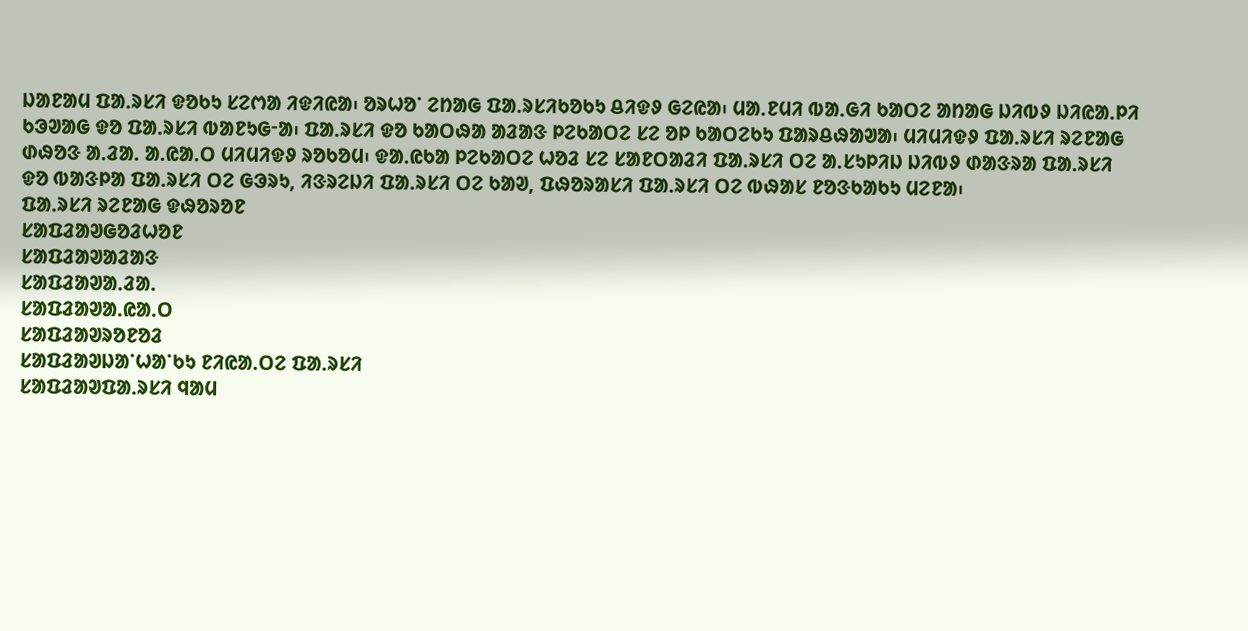ᱡᱟᱱᱟᱢ ᱯᱟᱹᱨᱥᱤ ᱫᱚᱠᱩ ᱥᱮᱬᱟ ᱤᱫᱤᱭᱟ᱾ ᱚᱨᱦᱚᱸ ᱮᱴᱟᱜ ᱯᱟᱹᱨᱥᱤᱠᱚᱠᱩ ᱪᱤᱫᱽ ᱜᱮᱭᱟ᱾ ᱢᱟᱹᱱᱢᱤ ᱵᱟᱹᱜᱤ ᱠᱟᱛᱮ ᱟᱴᱟᱜ ᱡᱤᱵᱽ ᱡᱤᱭᱟᱹᱞᱤ ᱠᱳᱣᱟᱜ ᱫᱚ ᱯᱟᱹᱨᱥᱤ ᱵᱟᱱᱩᱜᱼᱟ᱾ ᱯᱟᱹᱨᱥᱤ ᱫᱚ ᱠᱟᱛᱷᱟ ᱟᱲᱟᱝ ᱞᱮᱠᱟᱛᱮ ᱥᱮ ᱚᱞ ᱠᱟᱛᱮᱠᱩ ᱯᱟᱨᱪᱷᱟᱣᱟ᱾ ᱢᱤᱢᱤᱫᱽ ᱯᱟᱹᱨᱥᱤ ᱨᱮᱱᱟᱜ ᱰᱷᱚᱝ ᱟᱹᱲᱟᱹ ᱟᱹᱭᱟᱹᱛ ᱢᱤᱢᱤᱫᱽ ᱨᱚᱠᱚᱢ᱾ ᱫᱟᱹᱭᱠᱟ ᱞᱮᱠᱟᱛᱮ ᱦᱚᱲ ᱥᱮ ᱥᱟᱱᱛᱟᱲᱤ ᱯᱟᱹᱨᱥᱤ ᱛᱮ ᱟᱹᱥᱩᱞᱤᱡ ᱡᱤᱵᱽ ᱰᱟᱝᱨᱟ ᱯᱟᱹᱨᱥᱤ ᱫᱚ ᱵᱟᱝᱞᱟ ᱯᱟᱹᱨᱥᱤ ᱛᱮ ᱜᱳᱨᱩ, ᱤᱝᱨᱮᱡᱤ ᱯᱟᱹᱨᱥᱤ ᱛᱮ ᱠᱟᱣ, ᱯᱷᱚᱨᱟᱥᱤ ᱯᱟᱹᱨᱥᱤ ᱛᱮ ᱵᱷᱟᱥ ᱱᱚᱝᱠᱟᱠᱩ ᱢᱮᱱᱟ᱾
ᱯᱟᱹᱨᱥᱤ ᱨᱮᱱᱟᱜ ᱫᱷᱚᱨᱚᱱ
ᱥᱟᱯᱲᱟᱣᱜᱚᱲᱦᱚᱱ
ᱥᱟᱯᱲᱟᱣᱟᱲᱟᱝ
ᱥᱟᱯᱲᱟᱣᱟᱹᱲᱟᱹ
ᱥᱟᱯᱲᱟᱣᱟᱹᱭᱟᱹᱛ
ᱥᱟᱯᱲᱟᱣᱨᱚᱱᱚᱲ
ᱥᱟᱯᱲᱟᱣᱡᱟᱸᱦᱟᱸᱠᱩ ᱱᱤᱭᱟᱹᱛᱮ ᱯᱟᱹᱨᱥᱤ
ᱥᱟᱯᱲᱟᱣᱯᱟᱹᱨᱥᱤ ᱧᱟᱢ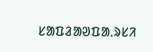ᱥᱟᱯᱲᱟᱣᱯᱟᱹᱨᱥᱤ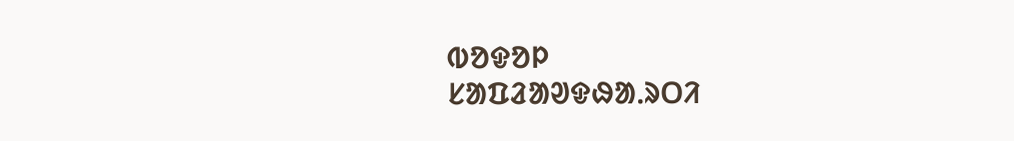ᱵᱚᱫᱚᱞ
ᱥᱟᱯᱲᱟᱣᱫᱷᱟᱹᱨᱛᱤ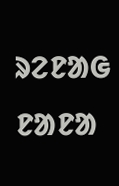ᱨᱮᱱᱟᱜ ᱱᱟᱱᱟ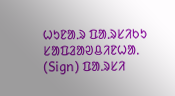ᱦᱩᱱᱟᱹᱨ ᱯᱟᱹᱨᱥᱤᱠᱩ
ᱥᱟᱯᱲᱟᱣᱪᱤᱱᱦᱟᱹ (Sign) ᱯᱟᱹᱨᱥᱤ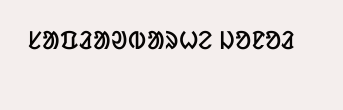ᱥᱟᱯᱲᱟᱣᱵᱟᱨᱦᱮ ᱡᱚᱱᱚᱲ